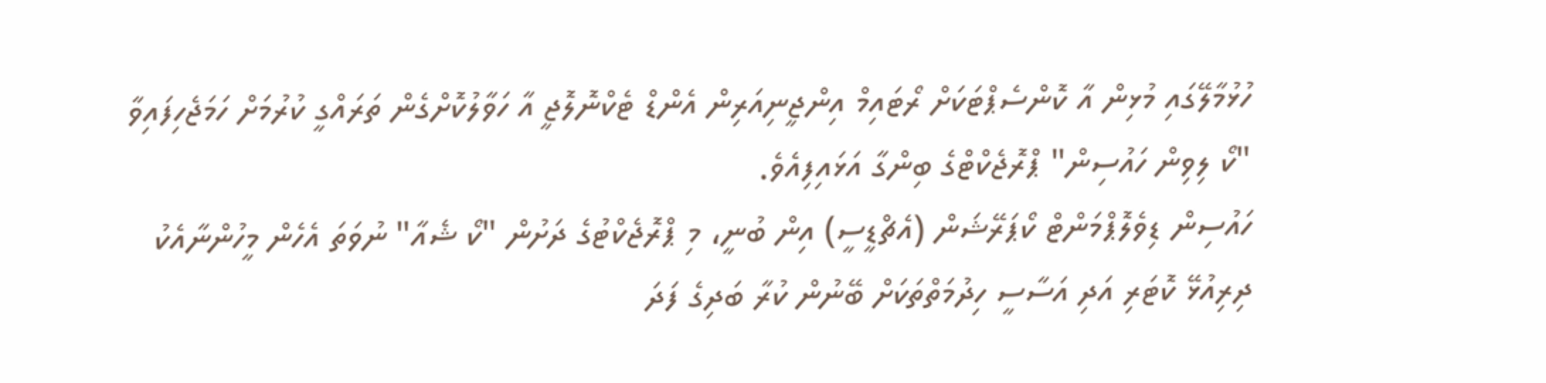ހުޅުމާލޭގައި މުޅިން އާ ކޮންސެޕްޓަކަށް ރޯޓައިމް އިންޖީނިއަރިން އެންޑް ޓެކްނޮލޮޖީ އާ ހަވާލުކޮށްގެން ތަރައްގީ ކުރުމަށް ހަމަޖެހިފައިވާ "ކޯ ލިވިން ހައުސިން" ޕްރޮޖެކްޓްގެ ބިންގާ އަޅައިފިއެވެ.
ހައުސިން ޑިވެލޮޕްމަންޓް ކޯޕަރޭޝަން (އެޗްޑީސީ) އިން ބުނީ، މި ޕްރޮޖެކްޓުގެ ދަށުން "ކޯ ޝެއާ" ނުވަތަ އެހެން މީހުންނާއެކު ދިރިއުޅޭ ކޮޓަރި އަދި އަސާސީ ހިދުމަތްތަކަށް ބޭނުން ކުރާ ބަދިގެ ފަދަ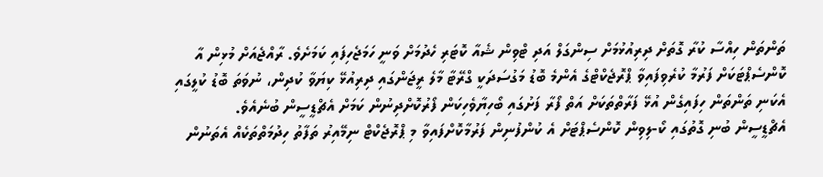ތަންތަން ހިއްސާ ކުރާ ގޮތަށް ދިރިއުޅުމަށް ސިންގަލް އަދި ޓްވިން ޝެއާ ކޮޓަރި ހެދުމަށް ވަނީ ހަމަޖެހިފައި ކަމަށެވެ. ރާއްޖެއަށް މުޅިން އާ ކޮންސެޕްޓަކަށް ފަރުމާ ކުރެވިފައިވާ ޕްރޮޖެކްޓްގެ އެންމެ ބޮޑު މަގުސަދަކީ ގްރޭޓާ މާލެ ރީޖަންގައި ދިރިއުޅޭ ކިޔަވާ ކުދިން، ނުވަތަ ބޮޑު ކުލީގައި އެކަނި ތަންތަން ހިފައިގެން އުޅޭ ފަރާތްތަކަށް އަތް ފޯރާ ފަށުގައި ބޯހިޔާވެހިކަން ފޯރުކޮށްދިނުން ކަމަށް އެޗްޑީސީން ބުނެއެވެ.
އެޗްޑީސީން ބުނި ގޮތުގައި ކޯ-ލިވިން ކޮންސެޕްޓަށް އެ ކުންފުނިން ފަރުމާކޮށްފައިވާ މި ޕްރޮޖެކްޓް ނިމޭއިރު ތަފާތު ހިދުމަތްތަކެއް އެތަނުން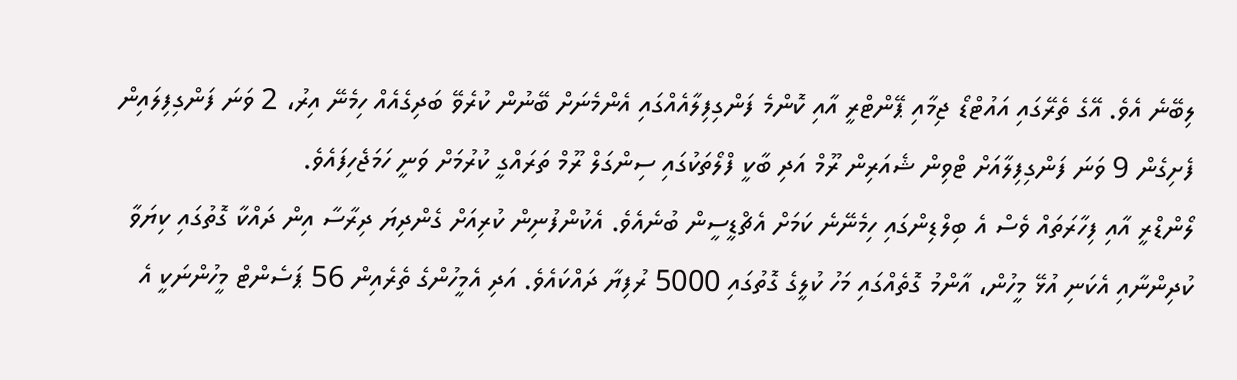ލިބޭނެ އެވެ. އޭގެ ތެރޭގައި އައުޓްޑޯ ޖިމާއި ޕޭންޓްރީ އާއި ކޮންމެ ފަންގިފިލާއެއްގައި އެންމެނަށް ބޭނުން ކުރެވޭ ބަދިގެއެއް ހިމެނޭ އިރު، 2 ވަނަ ފަންގިފިލައިން ފެށިގެން 9 ވަނަ ފަންގިފިލާއަށް ޓްވިން ޝެއަރިން ރޫމް އަދި ބާކީ ފްލޯތަކުގައި ސިންގަލް ރޫމް ތަރައްގީ ކުރުމަށް ވަނީ ހަމަޖެހިފައެވެ.
ލޯންޑްރީ އާއި ފިހާރަތައް ވެސް އެ ބިލްޑިންގައި ހިމެނޭނެ ކަމަށް އެޗްޑީސީން ބުނެއެވެ. އެކުންފުނިން ކުރިއަށް ގެންދިޔަ ދިރާސާ އިން ދައްކާ ގޮތުގައި ކިޔަވާ ކުދިންނާއި އެކަނި އުޅޭ މީހުން، އާންމު ގޮތެއްގައި މަހު ކުލީގެ ގޮތުގައި 5000 ރުފިޔާ ދައްކައެވެ. އަދި އެމީހުންގެ ތެރެއިން 56 ޕަސެންޓް މީހުންނަކީ އެ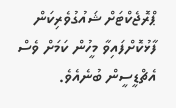ޕްރޮޖެކްޓަށް ޝައުގުވެރިކަން ފާޅުކޮށްފައިވާ މީހުން ކަމަށް ވެސް އެޗްޑީސީން ބުނެއެވެ.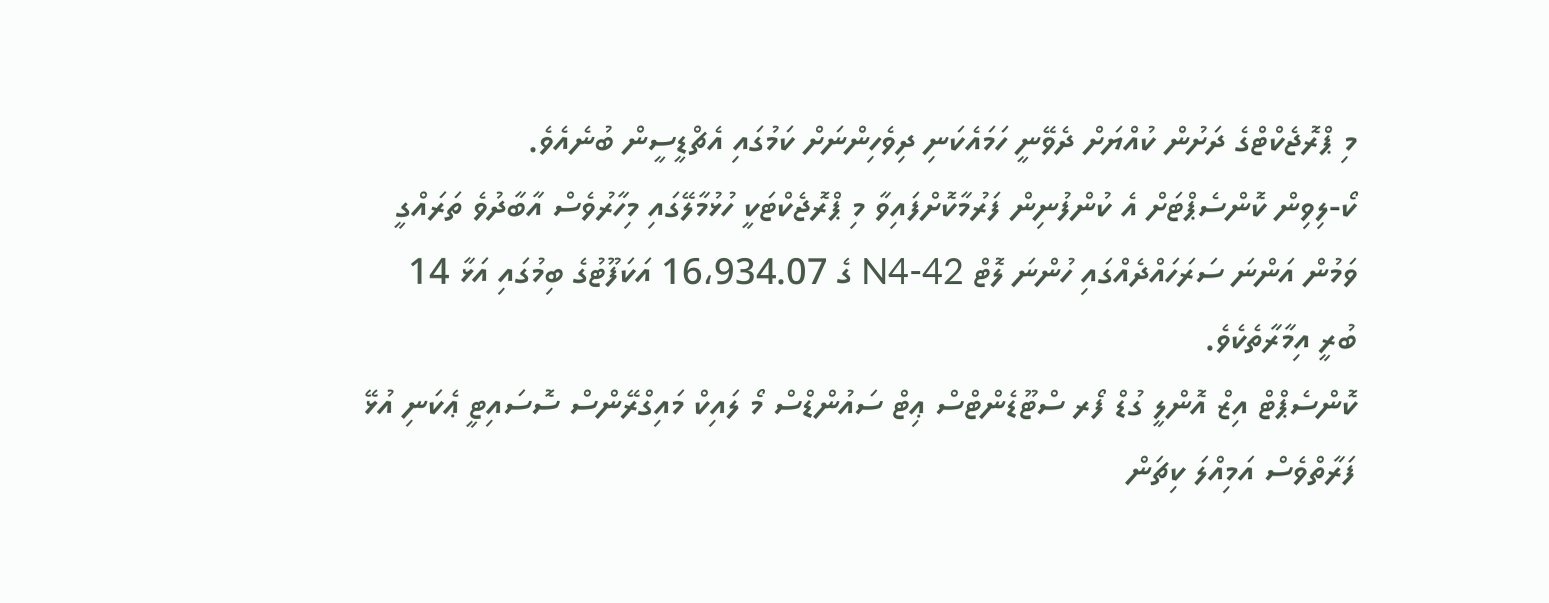މި ޕްރޮޖެކްޓްގެ ދަށުން ކުއްޔަށް ދެވޭނީ ހަމައެކަނި ދިވެހިންނަށް ކަމުގައި އެޗްޑީސީން ބުނެއެވެ.
ކޯ-ލިވިން ކޮންސެޕްޓަށް އެ ކުންފުނިން ފަރުމާކޮށްފައިވާ މި ޕްރޮޖެކްޓަކީ ހުޅުމާލޭގައި މިހާރުވެސް އާބާދުވެ ތަރައްގީ ވަމުން އަންނަ ސަރަހައްދެއްގައި ހުންނަ ލޮޓް N4-42 ގެ 16،934.07 އަކަފޫޓުގެ ބިމުގައި އަޅާ 14 ބުރީ އިމާރާތެކެވެ.
ކޮންސެޕްޓް އިޒް އޮންލީ ގުޑް ފޯރ ސްޓޫޑެންޓްސް ޢިޓް ސައުންޑްސް މޯ ލައިކް މައިގްރޭންސް ސޮސައިޓީ ޢެކަނި އުޅޭ ފަރާތްވެސް އަމިއްލަ ކިޗަން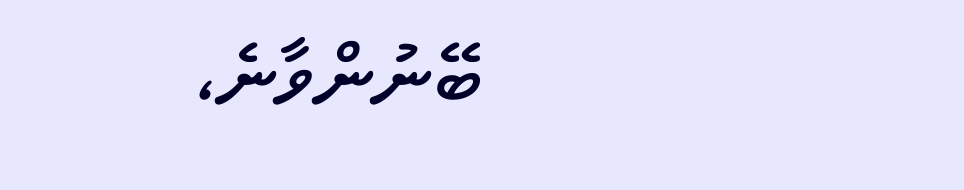ބޭނުންވާނެ،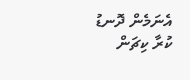އެނަމެން ދޮނޑު ކުރާ ކިޗަން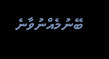ބޭނުމެއްނުވާނެ